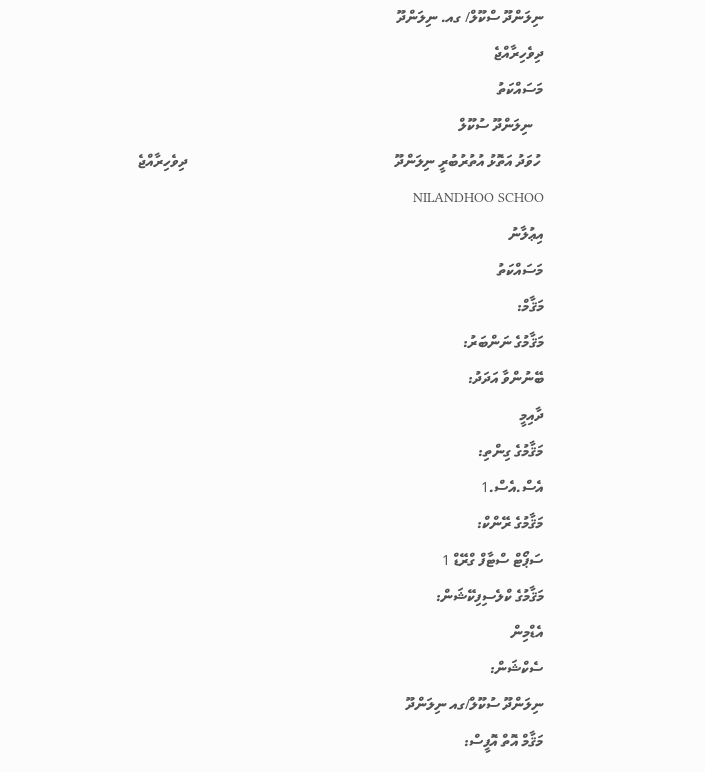ނިލަންދޫ ސްކޫލް/ ގއ. ނިލަންދޫ
ދިވެހިރާއްޖެ
މަސައްކަތު
   ނިލަންދޫ ސުކޫލް
 ހުވަދު އަތޮޅު އުތުރުބުރީ ނިލަންދޫ                                                         ދިވެހިރާއްޖެ                                                              NILANDHOO SCHOO
އިޢުލާނު
މަސައްކަތު
މަޤާމް:
މަޤާމުގެ ނަންބަރު:
ބޭނުންވާ އަދަދު:
ދާއިމީ
މަޤާމުގެ ގިންތި:
އެސް.އެސް.1
މަޤާމުގެ ރޭންކް:
ސަޕޯޓް ސްޓާފް ގްރޭޑް 1
މަޤާމުގެ ކްލެސިފިކޭޝަން:
އެޑްމިން
ސެކްޝަން:
ނިލަންދޫ ސުކޫލް/ގއ ނިލަންދޫ
މަޤާމް އޮތް އޮފީސް: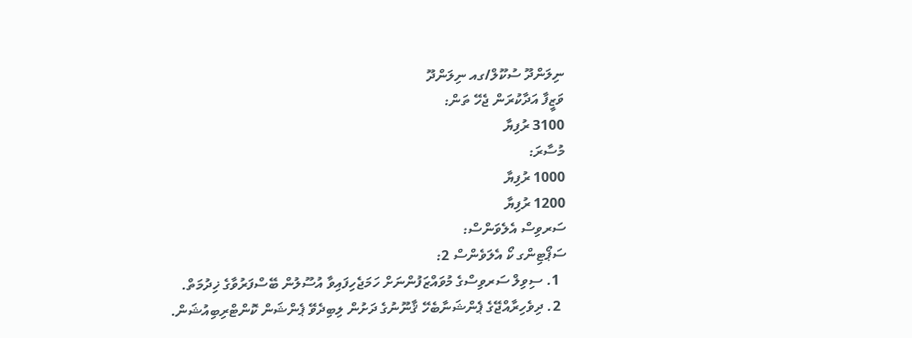ނިލަންދޫ ސުކޫލް/ގއ ނިލަންދޫ
ވަޒީފާ އަދާކުރަން ޖެހޭ ތަން:
3100 ރުފިޔާ
މުސާރަ:
1000 ރުފިޔާ
1200 ރުފިޔާ
ސަރވިސް އެލެވަންސް:
ސަޕޯޓިންގ ކޯ އެލަވެންސް 2:
  1. ސިވިލް ސަރވިސްގެ މުވައްޒަފުންނަށް ހަމަޖެހިފައިވާ އުސޫލުން ބޭސްފަރުވާގެ ޚިދުމަތް.
  2. ދިވެހިރާއްޖޭގެ ޕެންޝަނާބެހޭ ޤާނޫނުގެ ދަށުން ލިބިދެވޭ ޕެންޝަން ކޮންޓްރިބިއުޝަން.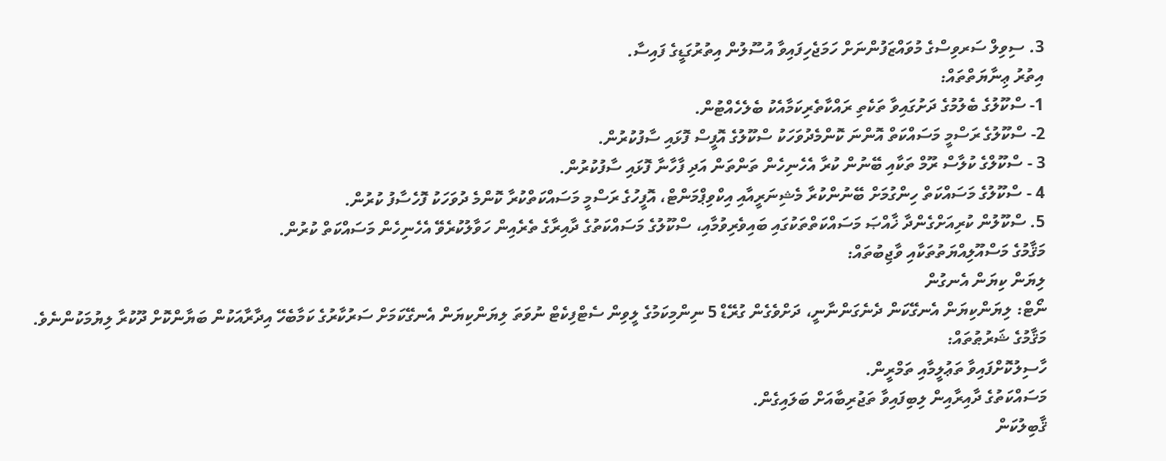3. ސިވިލް ސަރވިސްގެ މުވައްޒަފުންނަށް ހަމަޖެހިފައިވާ އުސޫލުން އިތުރުގަޑީގެ ފައިސާ.
އިތުރު ޢިނާޔަތްތައް:
1- ސްކޫލުގެ ބެލުމުގެ ދަށުގައިވާ ތަކެތި ރައްކާތެރިކަމާއެކު ބެލެހެއްޓުން.
2- ސްކޫލުގެ ރަސްމީ މަސައްކަތް އޮންނަ ކޮންމެދުވަހަކު ސްކޫލުގެ އޮފީސް ފޮޅައި ސާފުކުރުން.
3 - ސްކޫލްގެ ކުލާސް ރޫމް ތަކާއި ބޭނުން ކުރާ އެހެނިހެން ތަންތަން އަދި ފާހާނާ ފޮޅައި ސާފުކުރުން.
4 - ސްކޫލުގެ މަސައްކަތް ހިންގުމަށް ބޭނުންކުރާ މެޝިނަރީއާއި އިކްވިޕްމަންޓް، އޮފީހުގެ ރަސްމީ މަސައްކަތްކުރާ ކޮންމެ ދުވަހަކު ފޮހެސާފު ކުރުން.
5. ސްކޫލުން ކުރިއަށްގެންދާ ޚާއްޞަ މަސައްކަތްތަކުގައި ބައިވެރިވުމާއި، ސްކޫލުގެ މަސައްކަތުގެ ދާއިރާގެ ތެރެއިން ހަވާލުކުރެވޭ އެހެނިހެން މަސައްކަތް ކުރުން.
މަޤާމުގެ މަސްއޫލިއްޔަތުތަކާއި ވާޖިބުތައް:
ލިޔަން ކިޔަން އެނގުން
ނޯޓް: ލިޔަންކިޔަން އެނގޭކަން ދެނެގަންނާނީ، ދަށްވެގެން ގުރޭޑް 5 ނިންމިކަމުގެ ލީވިން ސެޓްފިކެޓް ނުވަތަ ލިޔަންކިޔަން އެނގޭކަމަށް ސަރުކާރުގެ ކަމާބެހޭ އިދާރާއަކުން ބަޔާންކޮށް ދޫކުރާ ލިޔުމަކުންނެވެ.
މަޤާމުގެ ޝަރުޠުތައް:
ހާސިލުކޮށްފައިވާ ތަޢުލީމާއި ތަމްރީން.
މަސައްކަތުގެ ދާއިރާއިން ލިބިފައިވާ ތަޖުރިބާއަށް ބަލައިގެން.
ޤާބިލުކަން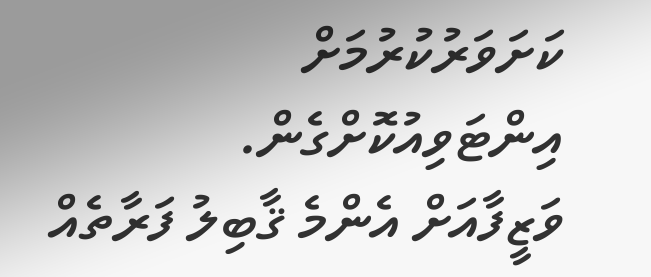ކަށަވަރުކުރުމަށް އިންޓަވިއުކޮށްގެން.
ވަޒީފާއަށް އެންމެ ޤާބިލު ފަރާތެއް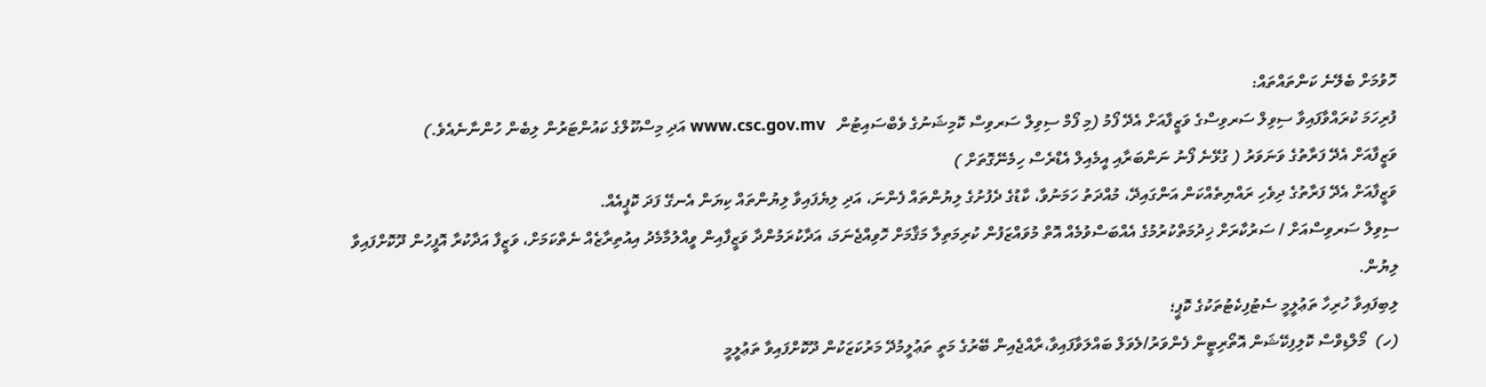ހޮވުމަށް ބެލޭނެ ކަންތައްތައް:
ފުރިހަމަ ކުރައްވާފައިވާ ސިވިލް ސަރވިސްގެ ވަޒީފާއަށް އެދޭ ފޯމު (މި ފޯމް ސިވިލް ސަރވިސް ކޮމިޝަނުގެ ވެބްސައިޓުން   www.csc.gov.mv އަދި މިސްކޫލްގެ ކައުންޓަރުން ލިބެން ހުންނާނެއެވެ.)
ވަޒީފާއަށް އެދޭ ފަރާތުގެ ވަނަވަރު ( ގުޅޭނެ ފޯނު ނަންބަރާއި އީމެއިލް އެޑްރެސް ހިމެނޭގޮތަށް )
ވަޒީފާއަށް އެދޭ ފަރާތުގެ ދިވެހި ރައްޔިތެއްކަން އަންގައިދޭ، މުއްދަތު ހަމަނުވާ، ކާޑުގެ ދެފުށުގެ ލިޔުންތައް ފެންނަ، އަދި ލިޔެފައިވާ ލިޔުންތައް ކިޔަން އެނގޭ ފަދަ ކޮޕީއެއް.
ސިވިލް ސަރވިސްއަށް / ސަރުކާރަށް ޚިދުމަތްކުރުމުގެ އެއްބަސްވުމެއް އޮތް މުވައްޒަފުން ކުރިމަތިލާ މަޤާމަށް ހޮވިއްޖެނަމަ، އަދާކުރަމުންދާ ވަޒީފާއިން ވީއްލުމާމެދު އިއުތިރާޒެއް ނެތްކަމަށް، ވަޒީފާ އަދާކުރާ އޮފީހުން ދޫކޮށްފައިވާ ލިޔުން.
ލިބިފައިވާ ހުރިހާ ތަޢުލީމީ ސެޓުފިކެޓުތަކުގެ ކޮޕީ؛
(ހ)  މޯލްޑިވްސް ކޮލިފިކޭޝަން އޮތޯރިޓީން ފެންވަރު/ލެވަލް ބައްލަވާފައިވާ،ރާއްޖެއިން ބޭރުގެ މަތީ ތަޢުލީމުދޭ މަރުކަޒަކުން ދޫކޮށްފައިވާ ތަޢުލީމީ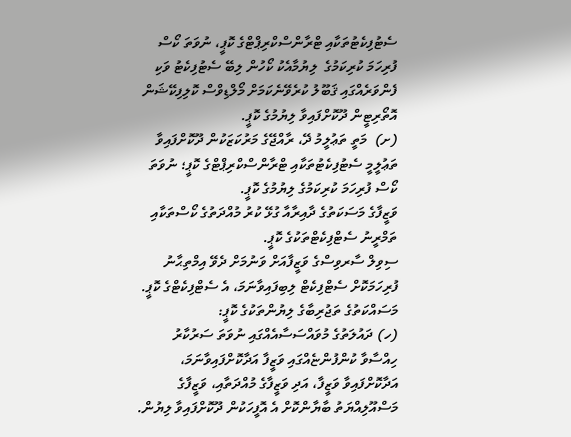ސެޓުފިކެޓުތަކާއި ޓްރާންސްކްރިޕްޓްގެ ކޮޕީ، ނުވަތަ ކޯސް ފުރިހަމަ ކުރިކަމުގެ  ލިޔުމާއެކު ކޯހުން ލިބޭ ސެޓުފިކެޓު ވަކި ފެންވަރެއްގައި ޤަބޫލު ކުރެވޭނެކަމަށް މޯލްޑިވްސް ކޮލިފިކޭޝަން އޮތޯރިޓީން ދޫކޮށްފައިވާ ލިޔުމުގެ ކޮޕީ.
(ށ)  މަތީ ތަޢުލީމު ދޭ، ރާއްޖޭގެ މަރުކަޒަކުން ދޫކޮށްފައިވާ ތަޢުލީމީ ސެޓުފިކެޓުތަކާއި ޓްރާންސްކްރިޕްޓްގެ ކޮޕީ؛ ނުވަތަ ކޯސް ފުރިހަމަ ކުރިކަމުގެ ލިޔުމުގެ ކޮޕީ.
ވަޒީފާގެ މަސަކަތުގެ ދާއިރާއާ ގުޅޭ ކުރު މުއްދަތުގެ ކޯސްތަކާއި ތަމްރީނު ސެޓްފިކެޓްތަކުގެ ކޮޕީ.
ސިވިލް ސާރވިސްގެ ވަޒީފާއަށް ވަނުމަށް ދެވޭ އިމްތިޙާނު ފުރިހަމަކޮށް ސެޓްފިކެޓް ލިބިފައިވާނަމަ، އެ ސެޓްފިކެޓްގެ ކޮޕީ.
މަސައްކަތުގެ ތަޖުރިބާގެ ލިޔުންތަކުގެ ކޮޕީ:
(ހ) ދައުލަތުގެ މުވައްސަސާއެއްގައި ނުވަތަ ސަރުކާރު ހިއްސާވާ ކުންފުންޏެއްގައި ވަޒީފާ އަދާކޮށްފައިވާނަމަ، އަދާކޮށްފައިވާ ވަޒީފާ، އަދި ވަޒީފާގެ މުއްދަތާއި، ވަޒީފާގެ މަސްއޫލިއްޔަތު ބާޔާންކޮށް އެ އޮފީހަކުން ދޫކޮށްފައިވާ ލިޔުން.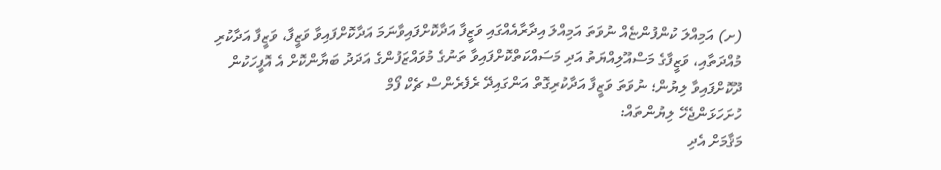(ށ) އަމިއްލަ ކުންފުންޏެއް ނުވަތަ އަމިއްލަ އިދާރާއެއްގައި ވަޒީފާ އަދާކޮށްފައިވާނަމަ އަދާކޮށްފައިވާ ވަޒީފާ، ވަޒީފާ އަދާކުރި މުއްދަތާއި، ވަޒީފާގެ މަސްއޫލިއްޔަތު އަދި މަސައްކަތްކޮށްފައިވާ ތަނުގެ މުވައްޒަފުންގެ އަދަދު ބަޔާންކޮށް އެ އޮފީހަކުން ދޫކޮށްފައިވާ ލިޔުން؛ ނުވަތަ ވަޒީފާ އަދާކުރިގޮތް އަންގައިދޭ ރެފެރެންސް ޗެކް ފޯމް
ހުށަހަޅަންޖެހޭ ލިޔުންތައް:
މަޤާމަށް އެދި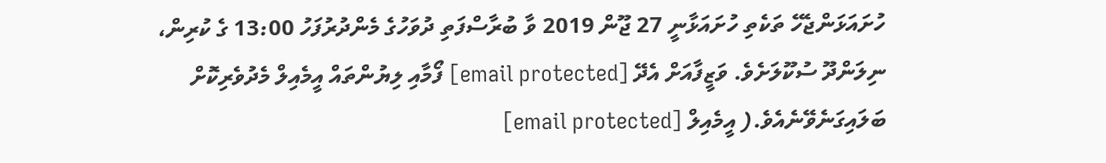ހުށައަޅަންޖެހޭ ތަކެތި ހުށައަޅާނީ 27 ޖޫން 2019 ވާ ބުރާސްފަތި ދުވަހުގެ މެންދުރުފަހު 13:00 ގެ ކުރިން، ނިލަންދޫ ސުކޫލަށެވެ. ވަޒީފާއަށް އެދޭ [email protected] ފޯމާއި ލިޔުންތައް އީމެއިލް މެދުވެރިކޮށް ބަލައިގަނެވޭނެއެވެ.( އީމެއިލް [email protected]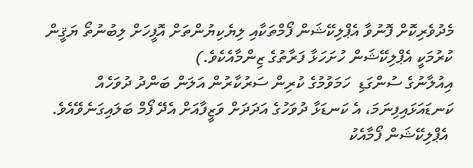މެދުވެރިކޮށް ފޮނުވާ އެޕްލިކޭޝަން ފޯމްތަކާއި ލިޔެކިޔުންތަށް އޮފީހަށް ލިބުނުތޯ ޔަޤީން ކުރުމަކީ އެޕްލިކޭޝަން ހުށަހަޅާ ފަރާތުގެ ޒިންމާއެކެވެ.)
އިއުލާނުގެ ސުންގަޑި  ހަމަވުމުގެ ކުރިން ސަރުކާރުން އަލަން ބަންދު ދުވަހެއް ކަނޑައަޅައިފިނަމަ، އެ ކަނޑަޅާ ދުވަހުގެ އަދަދަށް ވަޒީފާއަށް އެދޭ ފޯމް ބަލައިގަނެވޭއެވެ.
 އެޕްލިކޭޝަން ފޯމާއެކު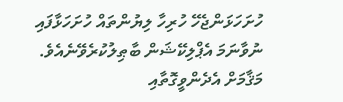ހުށަހަޅަންޖެހޭ ހުރިހާ ލިޔުންތައް ހުށަހަޅާފައި ނުވާނަމަ އެޕްލިކޭޝަން ބާޠިލުކުރެވޭނެއެވެ.
މަޤާމަށް އެދެންވީގޮތާއި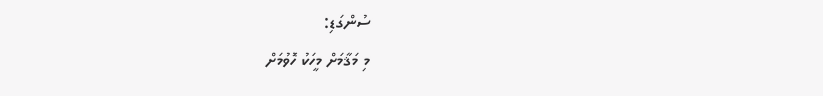ސުންގަޑި:
މި މަޤާމަށް މީހަކު ހޮވުމަށް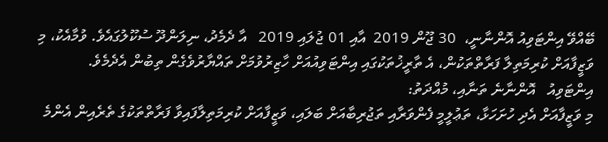ބޭއްވޭ އިންޓަވިއު އޮންނާނީ،  30 ޖޫން 2019  އާއި 01 ޖުލައި 2019   އާ ދެމެދު، ނިލަންދޫ ސުކޫލުގައެވެ. ވުމާއެކު، މި ވަޒީފާއަށް ކުރިމަތިލާ ފަރާތްތަކުން، އެ ތާރީޚުތަކުގައި އިންޓަވިއުއަށް ހާޒިރުވުމަށް ތައްޔާރުވެގެން ތިބުން އެދެމެވެ.
އިންޓަވިއު   އޮންނާނެ ތަނާއި، މުއްދަތު:
މި ވަޒީފާއަށް އެދި ހުށަހަޅާ، ތަޢުލީމީ ފެންވަރާއި ތަޖުރިބާއަށް ބަލައި، ވަޒީފާއަށް ކުރިމަތިލާފައިވާ ފަރާތްތަކުގެ ތެރެއިން އެންމެ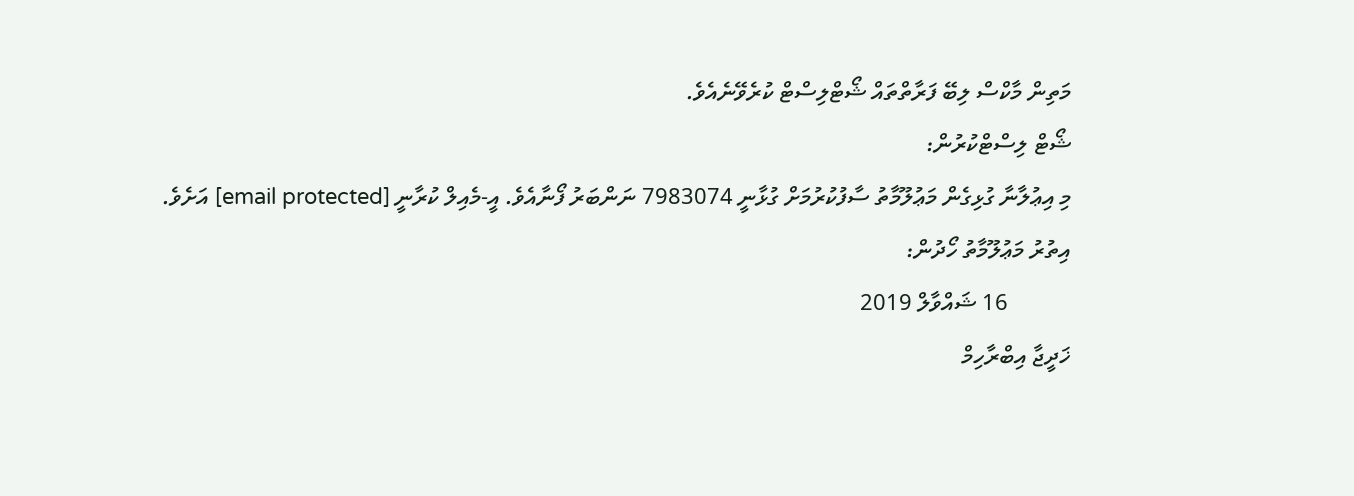މަތިން މާކްސް ލިބޭ ފަރާތްތައް ޝޯޓްލިސްޓް ކުރެވޭނެއެވެ.
ޝޯޓް ލިސްޓްކުރުން:
މި އިޢުލާނާ ގުޅިގެން މަޢުލޫމާތު ސާފުކުރުމަށް ގުޅާނީ 7983074 ނަންބަރު ފޯނާއެވެ. އީ-މެއިލް ކުރާނީ [email protected] އަށެވެ.
އިތުރު މަޢުލޫމާތު ހޯދުން:
           16 ޝައްވާލް 2019
ޚަދީޖާ އިބްރާހިމް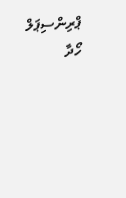ޕްރިންސިޕަލް
ހޯދާ